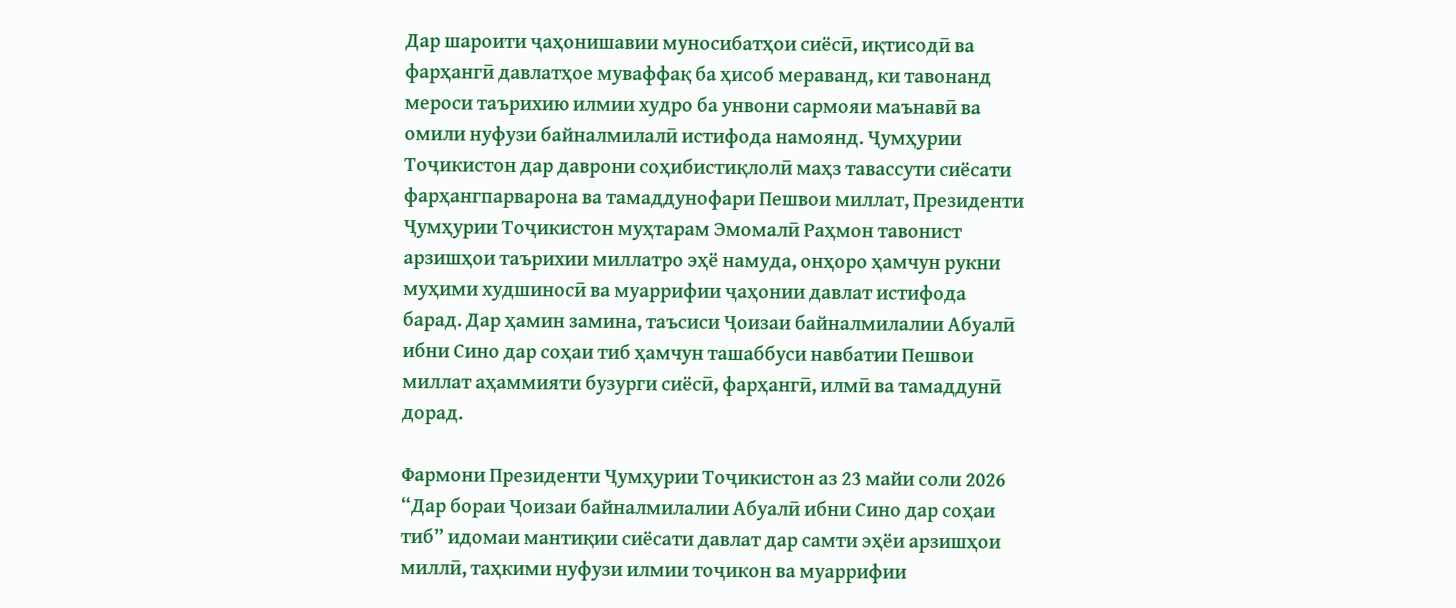Дар шароити ҷаҳонишавии муносибатҳои сиёсӣ, иқтисодӣ ва фарҳангӣ давлатҳое муваффақ ба ҳисоб мераванд, ки тавонанд мероси таърихию илмии худро ба унвони сармояи маънавӣ ва омили нуфузи байналмилалӣ истифода намоянд. Ҷумҳурии Тоҷикистон дар даврони соҳибистиқлолӣ маҳз тавассути сиёсати фарҳангпарварона ва тамаддунофари Пешвои миллат, Президенти Ҷумҳурии Тоҷикистон муҳтарам Эмомалӣ Раҳмон тавонист арзишҳои таърихии миллатро эҳё намуда, онҳоро ҳамчун рукни муҳими худшиносӣ ва муаррифии ҷаҳонии давлат истифода барад. Дар ҳамин замина, таъсиси Ҷоизаи байналмилалии Абуалӣ ибни Сино дар соҳаи тиб ҳамчун ташаббуси навбатии Пешвои миллат аҳаммияти бузурги сиёсӣ, фарҳангӣ, илмӣ ва тамаддунӣ дорад.

Фармони Президенти Ҷумҳурии Тоҷикистон аз 23 майи соли 2026 “Дар бораи Ҷоизаи байналмилалии Абуалӣ ибни Сино дар соҳаи тиб” идомаи мантиқии сиёсати давлат дар самти эҳёи арзишҳои миллӣ, таҳкими нуфузи илмии тоҷикон ва муаррифии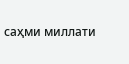саҳми миллати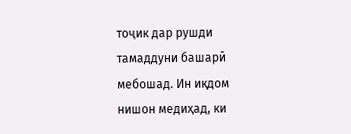тоҷик дар рушди тамаддуни башарӣ мебошад. Ин иқдом нишон медиҳад, ки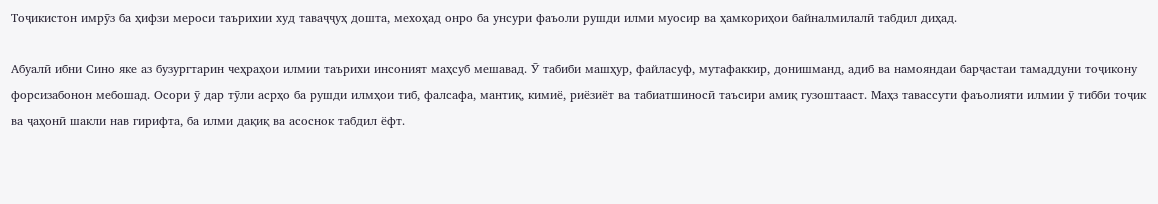Тоҷикистон имрӯз ба ҳифзи мероси таърихии худ таваҷҷуҳ дошта, мехоҳад онро ба унсури фаъоли рушди илми муосир ва ҳамкориҳои байналмилалӣ табдил диҳад.

Абуалӣ ибни Сино яке аз бузургтарин чеҳраҳои илмии таърихи инсоният маҳсуб мешавад. Ӯ табиби машҳур, файласуф, мутафаккир, донишманд, адиб ва намояндаи барҷастаи тамаддуни тоҷикону форсизабонон мебошад. Осори ӯ дар тӯли асрҳо ба рушди илмҳои тиб, фалсафа, мантиқ, кимиё, риёзиёт ва табиатшиносӣ таъсири амиқ гузоштааст. Маҳз тавассути фаъолияти илмии ӯ тибби тоҷик ва ҷаҳонӣ шакли нав гирифта, ба илми дақиқ ва асоснок табдил ёфт.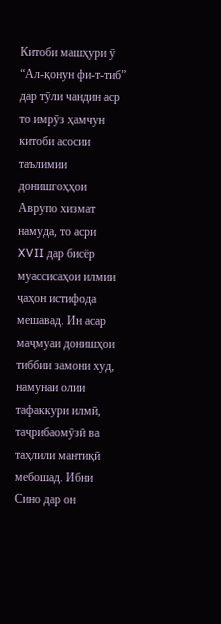Китоби машҳури ӯ “Ал-қонун фи-т-тиб” дар тӯли чандин аср то имрӯз ҳамчун китоби асосии таълимии донишгоҳҳои Аврупо хизмат намуда, то асри XVII дар бисёр муассисаҳои илмии ҷаҳон истифода мешавад. Ин асар маҷмуаи донишҳои тиббии замони худ, намунаи олии тафаккури илмӣ, таҷрибаомӯзӣ ва таҳлили мантиқӣ мебошад. Ибни Сино дар он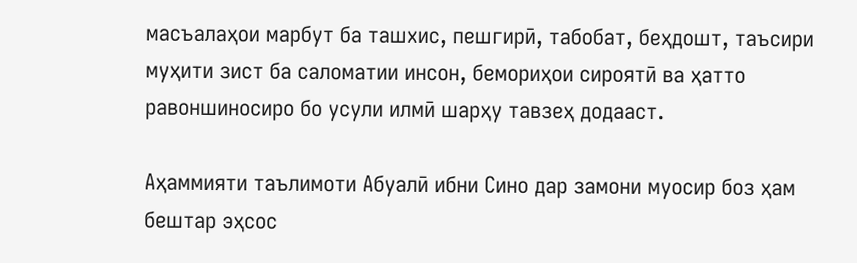масъалаҳои марбут ба ташхис, пешгирӣ, табобат, беҳдошт, таъсири муҳити зист ба саломатии инсон, бемориҳои сироятӣ ва ҳатто равоншиносиро бо усули илмӣ шарҳу тавзеҳ додааст.

Аҳаммияти таълимоти Абуалӣ ибни Сино дар замони муосир боз ҳам бештар эҳсос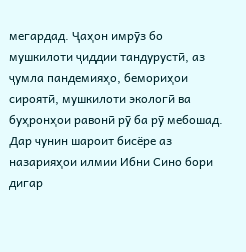мегардад. Ҷаҳон имрӯз бо мушкилоти ҷиддии тандурустӣ, аз ҷумла пандемияҳо, бемориҳои сироятӣ, мушкилоти экологӣ ва буҳронҳои равонӣ рӯ ба рӯ мебошад. Дар чунин шароит бисёре аз назарияҳои илмии Ибни Сино бори дигар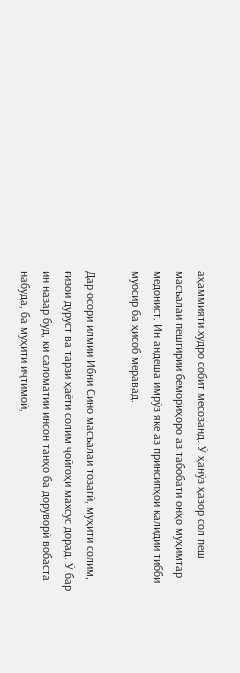аҳаммияти худро собит месозанд. Ӯ ҳанӯз ҳазор сол пеш масъалаи пешгирии бемориҳоро аз табобати онҳо муҳимтар медонист. Ин андеша имрӯз яке аз принсипҳои калидии тибби муосир ба ҳисоб меравад.

Дар осори илмии Ибни Сино масъалаи тозагӣ, муҳити солим, ғизои дуруст ва тарзи ҳаёти солим ҷойгоҳи махсус дорад. Ӯ бар ин назар буд, ки саломатии инсон танҳо ба доруворӣ вобаста набуда, ба муҳити иҷтимоӣ,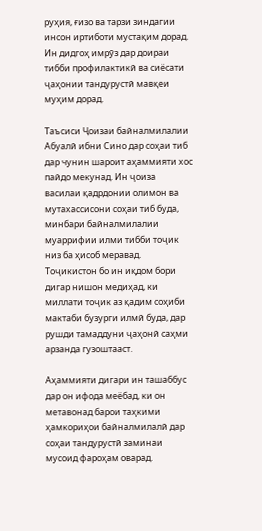руҳия, ғизо ва тарзи зиндагии инсон иртиботи мустақим дорад. Ин дидгоҳ имрӯз дар доираи тибби профилактикӣ ва сиёсати ҷаҳонии тандурустӣ мавқеи муҳим дорад.

Таъсиси Ҷоизаи байналмилалии Абуалӣ ибни Сино дар соҳаи тиб дар чунин шароит аҳаммияти хос пайдо мекунад. Ин ҷоиза василаи қадрдонии олимон ва мутахассисони соҳаи тиб буда, минбари байналмилалии муаррифии илми тибби тоҷик низ ба ҳисоб меравад. Тоҷикистон бо ин иқдом бори дигар нишон медиҳад, ки миллати тоҷик аз қадим соҳиби мактаби бузурги илмӣ буда, дар рушди тамаддуни ҷаҳонӣ саҳми арзанда гузоштааст.

Аҳаммияти дигари ин ташаббус дар он ифода меёбад, ки он метавонад барои таҳкими ҳамкориҳои байналмилалӣ дар соҳаи тандурустӣ заминаи мусоид фароҳам оварад.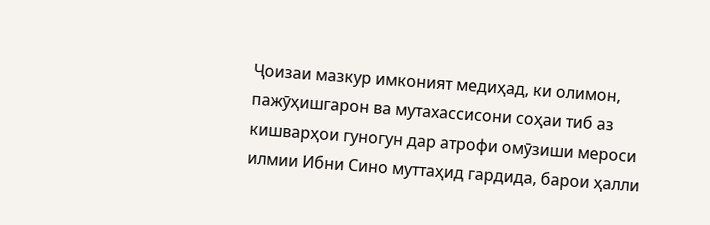Ҷоизаи мазкур имконият медиҳад, ки олимон, пажӯҳишгарон ва мутахассисони соҳаи тиб аз кишварҳои гуногун дар атрофи омӯзиши мероси илмии Ибни Сино муттаҳид гардида, барои ҳалли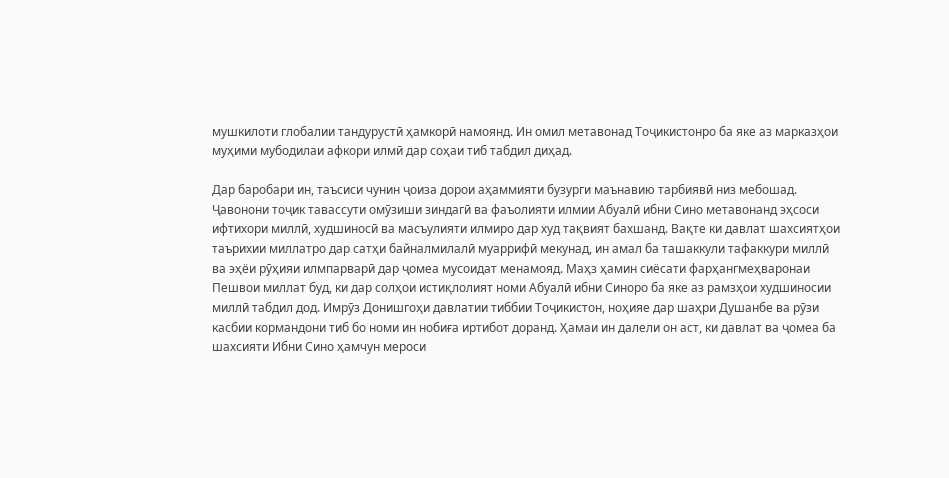мушкилоти глобалии тандурустӣ ҳамкорӣ намоянд. Ин омил метавонад Тоҷикистонро ба яке аз марказҳои муҳими мубодилаи афкори илмӣ дар соҳаи тиб табдил диҳад.

Дар баробари ин, таъсиси чунин ҷоиза дорои аҳаммияти бузурги маънавию тарбиявӣ низ мебошад. Ҷавонони тоҷик тавассути омӯзиши зиндагӣ ва фаъолияти илмии Абуалӣ ибни Сино метавонанд эҳсоси ифтихори миллӣ, худшиносӣ ва масъулияти илмиро дар худ тақвият бахшанд. Вақте ки давлат шахсиятҳои таърихии миллатро дар сатҳи байналмилалӣ муаррифӣ мекунад, ин амал ба ташаккули тафаккури миллӣ ва эҳёи рӯҳияи илмпарварӣ дар ҷомеа мусоидат менамояд. Маҳз ҳамин сиёсати фарҳангмеҳваронаи Пешвои миллат буд, ки дар солҳои истиқлолият номи Абуалӣ ибни Синоро ба яке аз рамзҳои худшиносии миллӣ табдил дод. Имрӯз Донишгоҳи давлатии тиббии Тоҷикистон, ноҳияе дар шаҳри Душанбе ва рӯзи касбии кормандони тиб бо номи ин нобиға иртибот доранд. Ҳамаи ин далели он аст, ки давлат ва ҷомеа ба шахсияти Ибни Сино ҳамчун мероси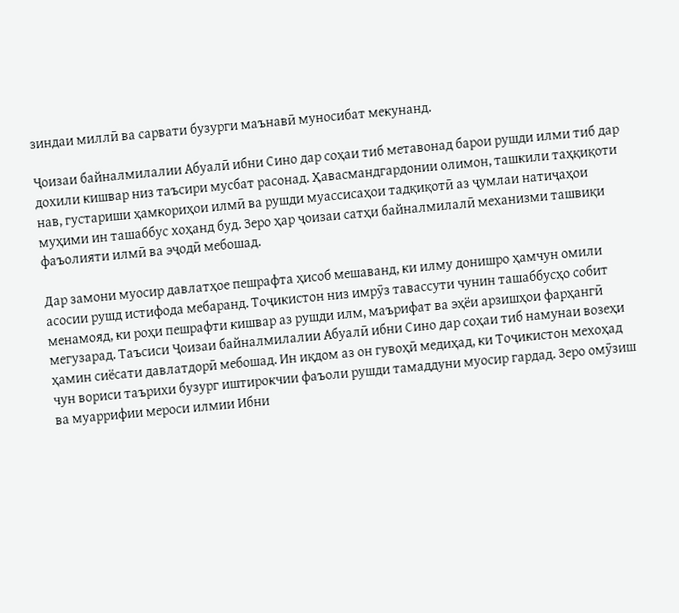зиндаи миллӣ ва сарвати бузурги маънавӣ муносибат мекунанд.

Ҷоизаи байналмилалии Абуалӣ ибни Сино дар соҳаи тиб метавонад барои рушди илми тиб дар дохили кишвар низ таъсири мусбат расонад. Ҳавасмандгардонии олимон, ташкили таҳқиқоти нав, густариши ҳамкориҳои илмӣ ва рушди муассисаҳои тадқиқотӣ аз ҷумлаи натиҷаҳои муҳими ин ташаббус хоҳанд буд. Зеро ҳар ҷоизаи сатҳи байналмилалӣ механизми ташвиқи фаъолияти илмӣ ва эҷодӣ мебошад.

Дар замони муосир давлатҳое пешрафта ҳисоб мешаванд, ки илму донишро ҳамчун омили асосии рушд истифода мебаранд. Тоҷикистон низ имрӯз тавассути чунин ташаббусҳо собит менамояд, ки роҳи пешрафти кишвар аз рушди илм, маърифат ва эҳёи арзишҳои фарҳангӣ мегузарад. Таъсиси Ҷоизаи байналмилалии Абуалӣ ибни Сино дар соҳаи тиб намунаи возеҳи ҳамин сиёсати давлатдорӣ мебошад. Ин иқдом аз он гувоҳӣ медиҳад, ки Тоҷикистон мехоҳад чун вориси таърихи бузург иштирокчии фаъоли рушди тамаддуни муосир гардад. Зеро омӯзиш ва муаррифии мероси илмии Ибни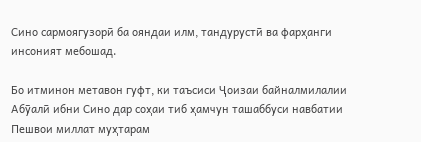Сино сармоягузорӣ ба ояндаи илм, тандурустӣ ва фарҳанги инсоният мебошад.

Бо итминон метавон гуфт, ки таъсиси Ҷоизаи байналмилалии Абӯалӣ ибни Сино дар соҳаи тиб ҳамчун ташаббуси навбатии Пешвои миллат муҳтарам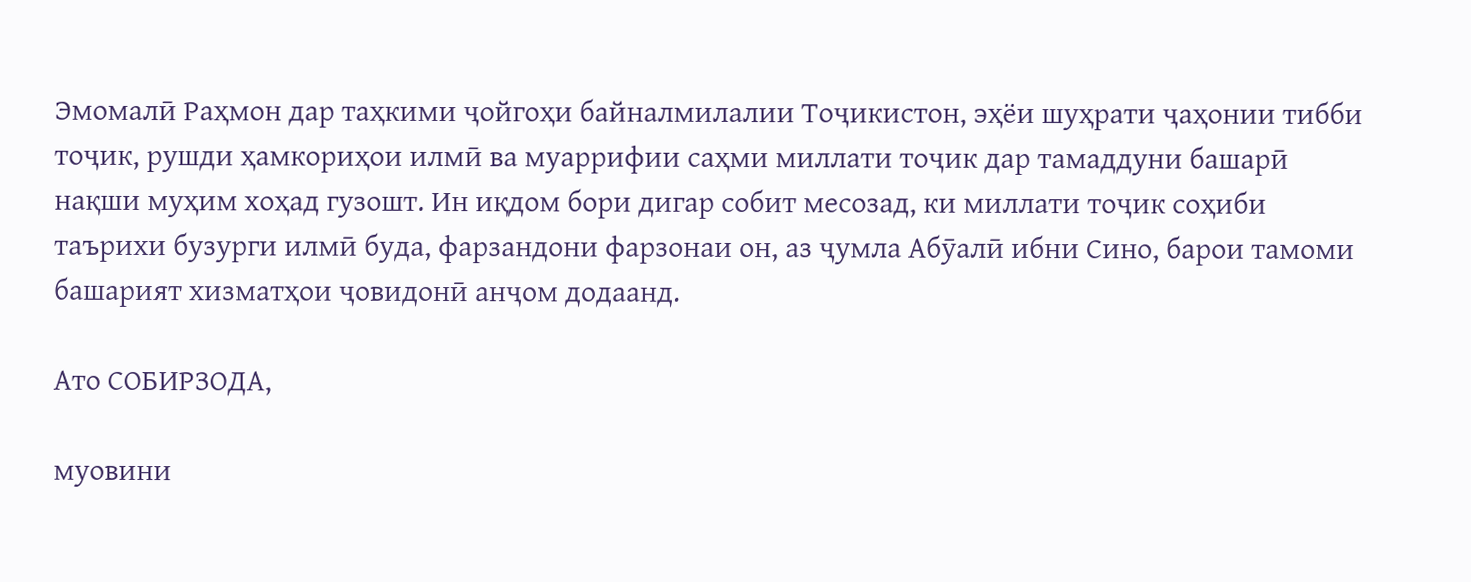Эмомалӣ Раҳмон дар таҳкими ҷойгоҳи байналмилалии Тоҷикистон, эҳёи шуҳрати ҷаҳонии тибби тоҷик, рушди ҳамкориҳои илмӣ ва муаррифии саҳми миллати тоҷик дар тамаддуни башарӣ нақши муҳим хоҳад гузошт. Ин иқдом бори дигар собит месозад, ки миллати тоҷик соҳиби таърихи бузурги илмӣ буда, фарзандони фарзонаи он, аз ҷумла Абӯалӣ ибни Сино, барои тамоми башарият хизматҳои ҷовидонӣ анҷом додаанд.

Ато СОБИРЗОДА,

муовини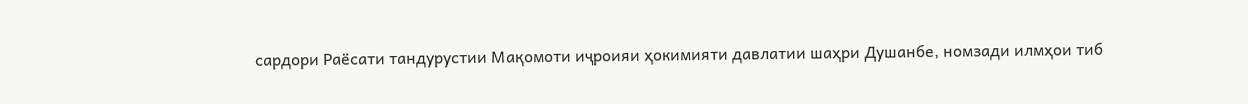сардори Раёсати тандурустии Мақомоти иҷроияи ҳокимияти давлатии шаҳри Душанбе, номзади илмҳои тиб